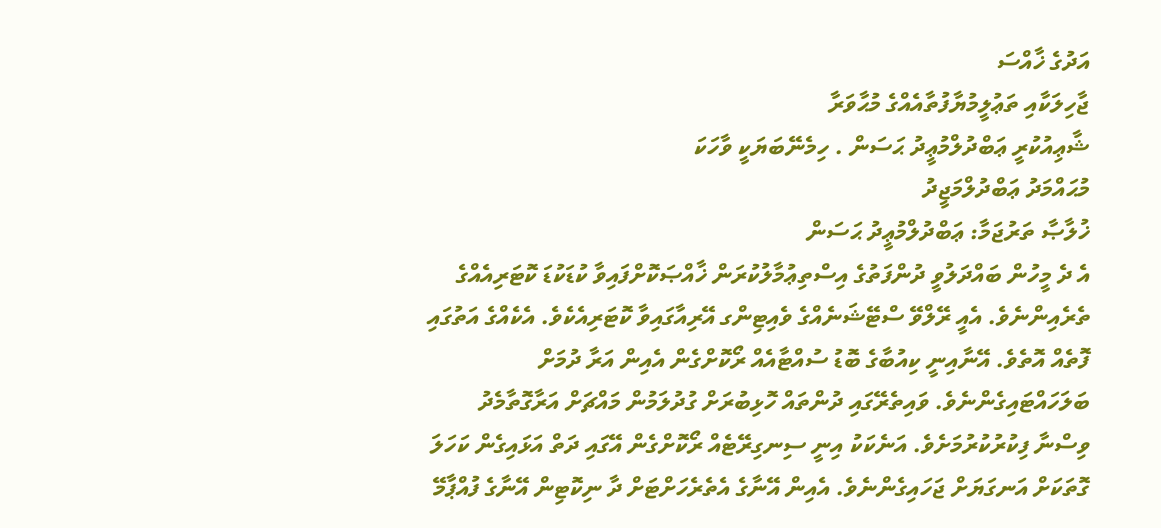އަދުގެ ޚާއްސަ
ޖާހިލަކާއި ތަޢުލީމުޔާފުތާއެއްގެ މުޙާވަރާ
ޝާޢިއުކުރީ ޢަބްދުލްމުޢީދު ޙަސަން . ހިމެނޭބަޔަކީ ވާހަކަ
މުޙައްމަދު ޢަބްދުލްމަޖީދު
ޚުލާޞާ ތަރުޖަމާ: ޢަބްދުލްމުޢީދު ޙަސަން
އެ ދެ މީހުން ބައްދަލުވީ ދުންފަތުގެ އިސްތިޢުމާލުކުރަން ޚާއްޞަކޮށްފައިވާ ކުޑަކުޑަ ކޮޓަރިއެއްގެ ތެރެއިންނެވެ. އެއީ ރޭލްވޭ ސްޓޭޝަނެއްގެ ވެއިޓިންގ އޭރިއާގައިވާ ކޮޓަރިއެކެވެ. އެކެއްގެ އަތުގައި ފޮތެއް އޮތެވެ. އޭނާއިނީ ކިއުބާގެ ބޮޑު ސުއްޓާއެއް ރޯކޮށްގެން އެއިން އަރާ ދުމަށް ބަލަހައްޓައިގެންނެވެ. ވައިތެރޭގައި ދުންތައް ހޮޅިބުރަށް ގުދުލަމުން މައްޗަށް އަރާގޮތާމެދު ވިސްނާ ފިކުރުކުރުމަށެވެ. އަނެކަކު އިނީ ސިނގިރޭޓެއް ރޯކޮށްގެން އޭގައި ދަތް އަޅައިގެން ކަހަލަ ގޮތަކަށް އަނގަޔަށް ޖަހައިގެންނެވެ. އެއިން އޭނާގެ އެތެރެހަށްޓަށް ދާ ނިކޮޓިން އޭނާގެ ފުއްޕާމޭ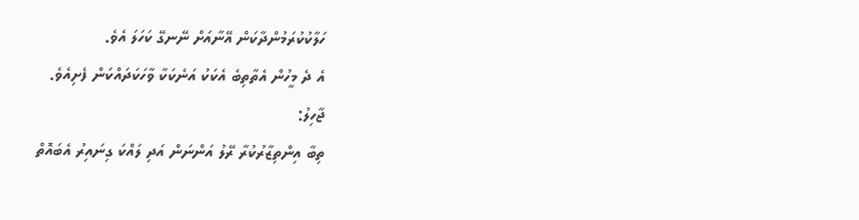ހަލާކުކުރަމުންދާކަން އޭނާއަށް ނޭނގޭ ކަހަލަ އެވެ.
އެ ދެ މީހުން އެތާތިބެ އެކަކު އަނެކަކާ ވާހަކަދައްކަން ފެށިއެވެ.
ޖާހިލު:
ތިބާ އިންތިޒާރުކުރާ ރޭލު އަންނަން އަދި ލައްކަ ގިނައިރު އެބައޮތް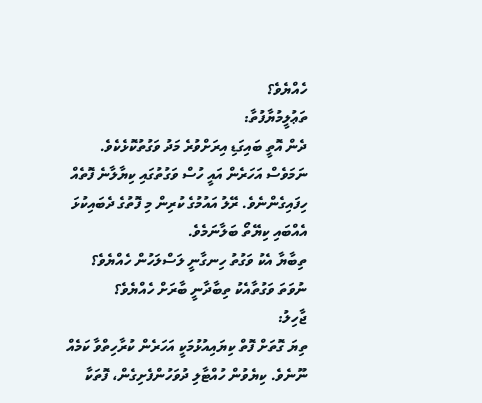ހެއްޔެވެ؟
ތަޢުލީމުޔާފުތާ:
ދެން އޮތީ ބައިގަޑި އިރަށްވުރެ މަދު ވަގުތުކޮޅެކެވެ. ނަމަވެސް އަހަރެން އައީ ހުސް ވަގުތުގައި ކިޔާލާނެ ފޮތެއް ހިފައިގެންނެވެ. ރޭލު އައުމުގެ ކުރިން މި ފޮތުގެ ދެބައިކުޅަ އެއްބައި ކިޔޭތޯ ބަލާނަމެވެ.
ތިބާޔާ އެކު ވަގުތު ހިނގާނީ ލަސްލަހުން ހެއްޔެވެ؟ ނުވަތަ ވަގުތާއެކު ތިބާދާނީ ބާރަށް ހެއްޔެވެ؟
ޖާހިލު:
ތިޔަ ގޮތަށް ފޮތް ކިޔައިއުޅުމަކީ އަހަރެން ކުރާހިތްވާ ކަމެއް ނޫނެވެ. ކިޔެވުން ހުއްޓާލި ދުވަހުންފެށިގެން، ފޮތަކާ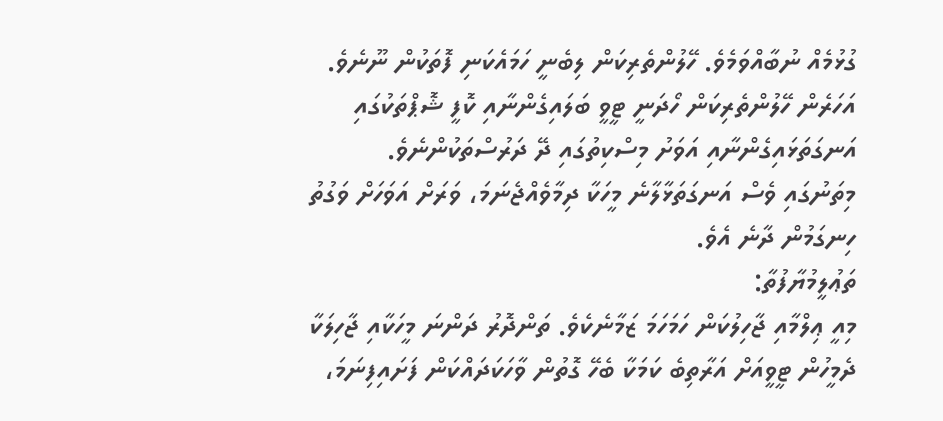ގުޅުމެއް ނުބާއްވަމެވެ. ހޭލުންތެރިކަން ލިބެނީ ހަމައެކަނި ފޮތަކުން ނޫނެވެ. އަހަރެން ހޭލުންތެރިކަން ހޯދަނީ ޓީވީ ބަލައިގެންނާއި ކޮފީ ޝޮޕްތަކުގައި އަނގަތަޅައިގެންނާއި އަވަށު މިސްކިތުގައި ދޭ ދަރުސްތަކުންނެވެ.
މިތަނުގައި ވެސް އަނގަތަޅާލާނެ މީހަކާ ދިމާވެއްޖެނަމަ، ވަރަށް އަވަހަށް ވަގުތު ހިނގަމުން ދާނެ އެވެ.
ތަޢުލީމުޔާފުތާ:
މިއީ ޢިލްމާއި ޖާހިލުކަން ހަމަހަމަ ޒަމާނެކެވެ. ތަންދޮރު ދަންނަ މީހަކާއި ޖާހިލަކާ ދެމީހުން ޓީވީއަށް އަރާތިބެ ކަމަކާ ބެހޭ ގޮތުން ވާހަކަދައްކަން ފަށައިފިނަމަ،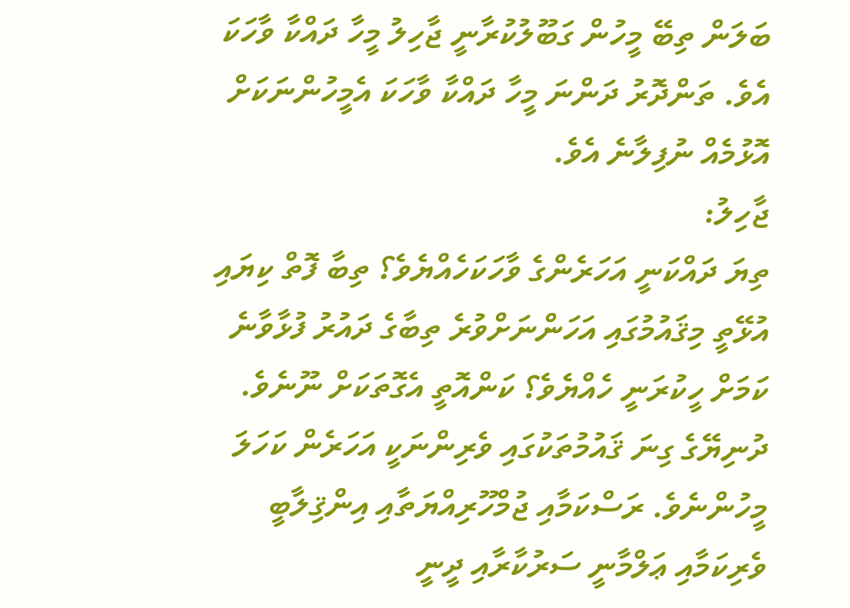ބަލަން ތިބޭ މީހުން ގަބޫލުކުރާނީ ޖާހިލު މީހާ ދައްކާ ވާހަކަ އެވެ. ތަންދޮރު ދަންނަ މީހާ ދައްކާ ވާހަކަ އެމީހުންނަކަށް އޮޅުމެއް ނުފިލާނެ އެވެ.
ޖާހިލު:
ތިޔަ ދައްކަނީ އަހަރެންގެ ވާހަކަހެއްޔެވެ؟ ތިބާ ފޮތް ކިޔައި އުޅޭތީ މިޤައުމުގައި އަހަންނަށްވުރެ ތިބާގެ ދައުރު ފުޅާވާނެ ކަމަށް ހީކުރަނީ ހެއްޔެވެ؟ ކަންއޮތީ އެގޮތަކަށް ނޫނެވެ. ދުނިޔޭގެ ގިނަ ޤައުމުތަކުގައި ވެރިންނަކީ އަހަރެން ކަހަލަ މީހުންނެވެ. ރަސްކަމާއި ޖުމްހޫރިއްޔަތާއި އިންޤިލާބީ ވެރިކަމާއި ޢަލްމާނީ ސަރުކާރާއި ދީނީ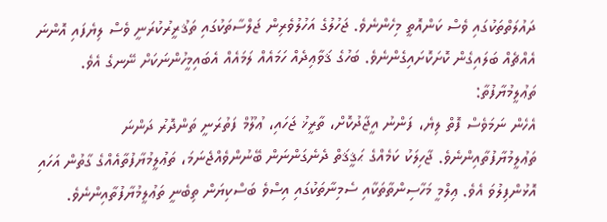ދައުލަތްތަކުގައި ވެސް ކަންއޮތީ މިހެންނެވެ. ޖަހުލުގެ އަހުލުވެރިން ޖަލްސާތަކުގައި ތަޤުރީރުކުރަނީ ވެސް ލިޔެފައި އޮންނަ އެއްޗެއް ބަލައިގެން ކޮށަކޮށައިގެންނެވެ. ބަހުގެ ޤަވާޢިދެއް ހަމައެއް ލަމައެއް އެބައިމީހުންނަކަށް ނޭނގެ އެވެ.
ތަޢުލީމުޔާފުތާ:
އެހެން ނަމަވެސް ފޮތް ލިޔެ، ފަންނު އީޖާދުކޮށް، ތާރީޚު ޖަހައި، ޢުލޫމް ފަތުރަނީ ތަންދޮރު ދަންނަ ތަޢުލީމުޔާފުތާއިންނެވެ. ޖާހިލަކު ކަމެއްގެ ޙަޤީޤަތް ދެނެގަންނަން ބޭނުންވެއްޖެނަމަ، ތަޢުލީމުޔާފުތާއެއްގެ ގާތުން އަހައި އޮޅުންފިލުވަ އެވެ. ޢިލްމީ މަހާސިންތާތަކާއި ސެމިނާތަކުގައި އިސްވެ ބަސްކިޔަން ތިބެނީ ތަޢުލީމުޔާފުތާއިންނެވެ.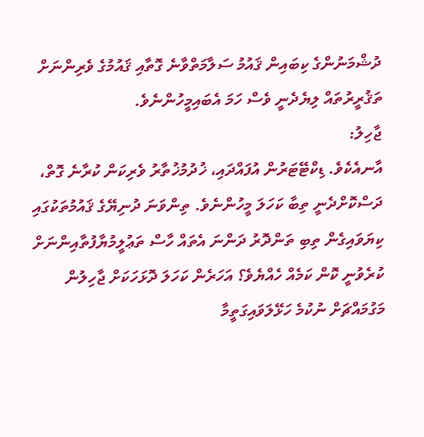ދުޝްމަނުންގެ ކިބައިން ޤައުމު ސަލާމަތްވާނެ ގޮތާއި ޤައުމުގެ ވެރިންނަށް ތަޤުރީރުތައް ލިޔެދެނީ ވެސް ހަމަ އެބައިމީހުންނެވެ.
ޖާހިލު:
އާނއެކެވެ. ޑިކްޓޭޓަރުން އުފައްދައި، ޚުދުމުޚުތާރު ވެރިކަން ކުރާނެ ގޮތް، ދަސްކޮށްދެނީ ތިބާ ކަހަލަ މީހުންނެވެ. ތިންވަނަ ދުނިޔޭގެ ޤައުމުތަކުގައި ކިޔަވައިގެން ތިބި ތަންދޮރު ދަންނަ އެތައް ހާސް ތަޢުލީމުޔާފުތާއިންނަށް ކުރެވުނީ ކޮން ކަމެއް ހެއްޔެވެ؟ އަހަރެން ކަހަލަ ދޮޅަހަކަށް ޖާހިލުން މަގުމައްޗަށް ނުކުމެ ހަޅޭލަވައިގަތީމާ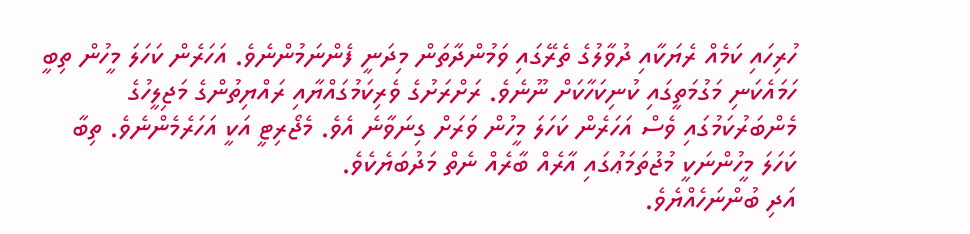ހުރިހައި ކަމެއް ރެޔަކާއި ދުވާލުގެ ތެރޭގައި ވަމުންދާތަން މިދަނީ ފެންނަމުންނެވެ. އަހަރެން ކަހަލަ މީހުން ތިބީ ހަމައެކަނި މަގުމަތީގައި ކުނިކަހާކަށް ނޫނެވެ. ރަށްރަށުގެ ވެރިކަމުގައްޔާއި ރައްޔިތުންގެ މަޖިލީހުގެ މެންބަރުކަމުގައި ވެސް އަހަރެން ކަހަލަ މީހުން ވަރަށް ގިނަވާނެ އެވެ. މެޖޯރިޓީ އަކީ އަހަރެމެންނެވެ. ތިބާ ކަހަލަ މީހުންނަކީ މުޖުތަމަޢުގައި އާރެއް ބާރެއް ނެތް މަދުބަޔެކެވެ.
އަދި ބުންނަހެއްޔެވެ.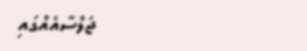ޖަލްސާއެއްގައި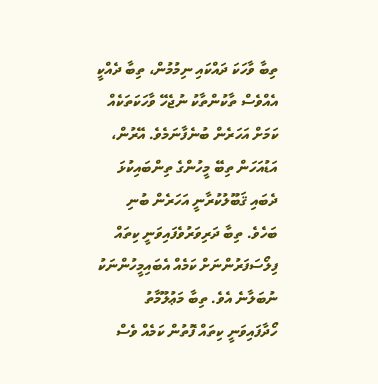ތިބާ ވާހަކަ ދައްކައި ނިމުމުން، ތިބާ ދެއްކީ އެއްވެސް ތާކުންތާކު ނުޖެހޭ ވާހަކަތަކެއް ކަމަށް އަހަރެން ބުނެފާނަމެވެ. އޭރުން، އަޑުއަހަން ތިބޭ މީހުންގެ ތިންބައިކުޅަ ދެބައި ޤަބޫލުކުރާނީ އަހަރެން ބުނި ބަހެވެ. ތިބާ ދަރިވަރުވެފައިވަނީ ކިތައް ފިލޯސަފަރުންނަށް ކަމެއް އެބައިމީހުންނަކު ނުބަލާނެ އެވެ. ތިބާ މަޢުލޫމާތު ހޯދާފައިވަނީ ކިތައް ފޮތުން ކަމެއް ވެސް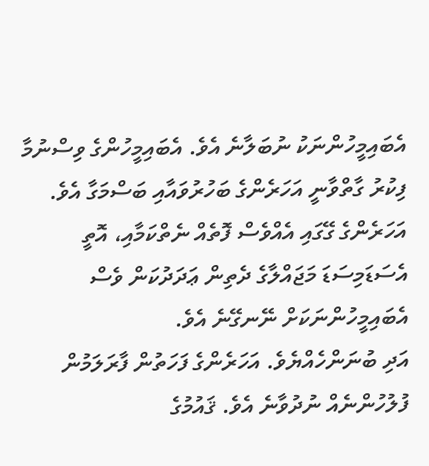އެބައިމީހުންނަކު ނުބަލާނެ އެވެ. އެބައިމީހުންގެ ވިސްނުމާ ފިކުރު ގާތްވާނީ އަހަރެންގެ ބަހުރުވައާއި ބަސްމަގާ އެވެ. އަހަރެންގެ ގޭގައި އެއްވެސް ފޮތެއް ނެތްކަމާއި، އޮތީ އެސަޑަމިސަޑަ މަޖައްލާގެ ދެތިން ޢަދަދުކަން ވެސް އެބައިމީހުންނަކަށް ނޭނގޭނެ އެވެ.
އަދި ބުނަންހެއްޔެވެ. އަހަރެންގެ ފަހަތުން ފާރަލަމުން ފުލުހުންނެއް ނުދުވާނެ އެވެ. ޤައުމުގެ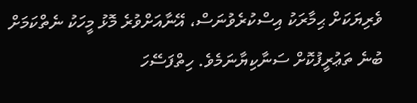ވެރިޔަކަށް ޙިމާރަކު އިސްކުރެވުނަސް، އޭނާއަށްވުރެ މޮޅު މީހަކު ނެތްކަމަށް ބުނެ ތަޢުރީފުކޮށް ސަނާކިޔާނަމެވެ. ހިތްފަސޭހަ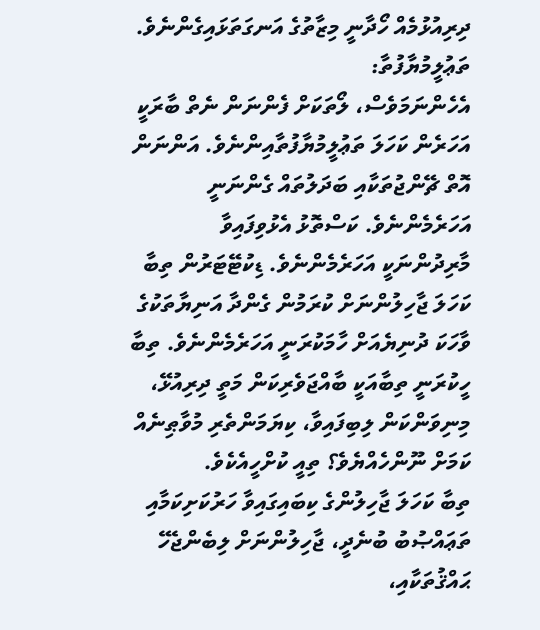ދިރިއުޅުމެއް ހޯދާނީ މިޒާތުގެ އަނގަތަޅައިގެންނެވެ.
ތަޢުލީމުޔާފުތާ:
އެހެންނަމަވެސް، ލޯތަކަށް ފެންނަން ނެތް ބާރަކީ އަހަރެން ކަހަލަ ތަޢުލީމުޔާފުތާއިންނެވެ. އަންނަން އޮތް ޗޭންޖުތަކާއި ބަދަލުތައް ގެންނަނީ އަހަރެމެންނެވެ. ކަސްތޮޅު އެޅުވިފައިވާ މާރިދުންނަކީ އަހަރެމެންނެވެ. ޑިކުޓޭޓަރުން ތިބާ ކަހަލަ ޖާހިލުންނަށް ކުރަމުން ގެންދާ އަނިޔާތަކުގެ ވާހަކަ ދުނިޔެއަށް ހާމަކުރަނީ އަހަރެމެންނެވެ. ތިބާ ހީކުރަނީ ތިބާއަކީ ބާއްޖަވެރިކަން މަތީ ދިރިއުޅޭ، މިނިވަންކަން ލިބިފައިވާ، ކިޔަމަންތެރި މުވާޠިނެއް ކަމަށް ނޫންހެއްޔެވެ؟ ތިއީ ކުށްހީއެކެވެ.
ތިބާ ކަހަލަ ޖާހިލުންގެ ކިބައިގައިވާ ހަރުކަށިކަމާއި ތަޢައްޞުބު ބުނެދީ، ޖާހިލުންނަށް ލިބެންޖެހޭ ޙައްޤުތަކާއި،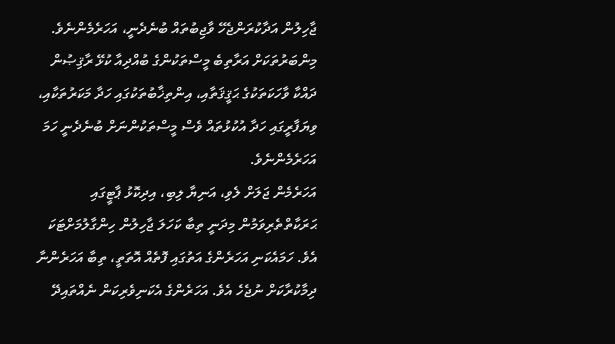ޖާހިލުން އަދާކުރަންޖެހޭ ވާޖިބުތައް ބުނެދެނީ، އަހަރެމެންނެވެ. މިންބަރުތަކަށް އަރާތިބެ މީސްތަކުންގެ ބުއްދިއާ ކުޅޭ ރާޤިޞުން ދައްކާ ވާހަކަތަކުގެ ޙަޤީޤަތާއި، އިންތިޚާބުތަކުގައި ހަދާ މަކަރުތަކާއި، ވިޔަފާރީގައި ހަދާ އުކުޅުތައް ވެސް މީސްތަކުންނަށް ބުނެދެނީ ހަމަ އަހަރެމެންނެވެ.
އަހަރެމެން ޖަލަށް ލެވި، އަނިޔާ ލިބި، އިދިކޮޅު ޕާޓީގައި ޙަރަކާތްތެރިވަމުން މިދަނީ ތިބާ ކަހަލަ ޖާހިލުން ހިންގާލުމަށްޓަކަ އެވެ. ހަމައެކަނި އަހަރެންގެ އަތުގައި ފޮތެއް އޮތަތީ، ތިބާ އަހަރެންނާ ދިމާކުރާކަށް ނުޖެހެ އެވެ. އަހަރެންގެ އެކަނިވެރިކަން ނެއްތައިދޭ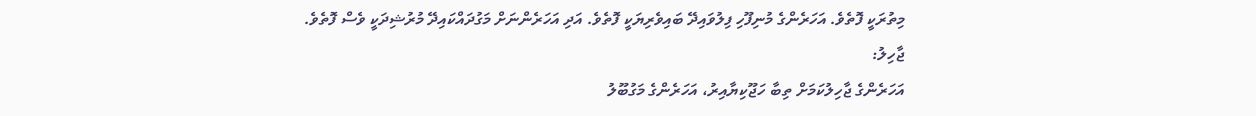މިތުރަކީ ފޮތެވެ. އަހަރެންގެ މުނިފޫހި ފިލުވައިދޭ ބައިވެރިޔަކީ ފޮތެވެ. އަދި އަހަރެންނަށް މަގުދައްކައިދޭ މުރުޝިދަކީ ވެސް ފޮތެވެ.
ޖާހިލު:
އަހަރެންގެ ޖާހިލުކަމަށް ތިބާ ހަޖޫކިޔާއިރު، އަހަރެންގެ މަގުބޫލު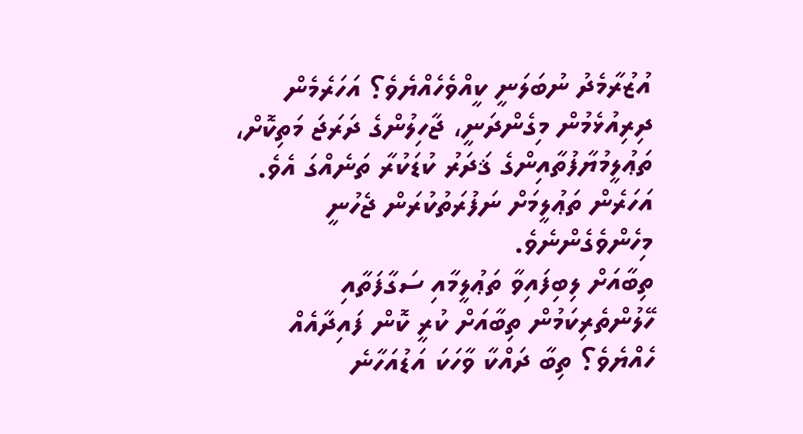އުޒުރާމެދު ނުބަލަނީ ކީއްވެހެއްޔެވެ؟ އަހަރެމެން ދިރިއުޅެމުން މިގެންދަނީ، ޖާހިލުންގެ ދަރަޖަ މަތިކޮށް، ތަޢުލީމުޔާފުތާއިންގެ ޤަދަރު ކުޑަކުރާ ތަނެއްގަ އެވެ. އަހަރެން ތަޢުލީމަށް ނަފުރަތުކުރަން ޖެހުނީ މިހެންވެގެންނެވެ.
ތިބާއަށް ލިބިފައިވާ ތަޢުލީމާއި ސަގާފަތާއި ހޭލުންތެރިކަމުން ތިބާއަށް ކުރީ ކޮން ފައިދާއެއް ހެއްޔެވެ؟ ތިބާ ދައްކާ ވާހަކަ އަޑުއަހާނެ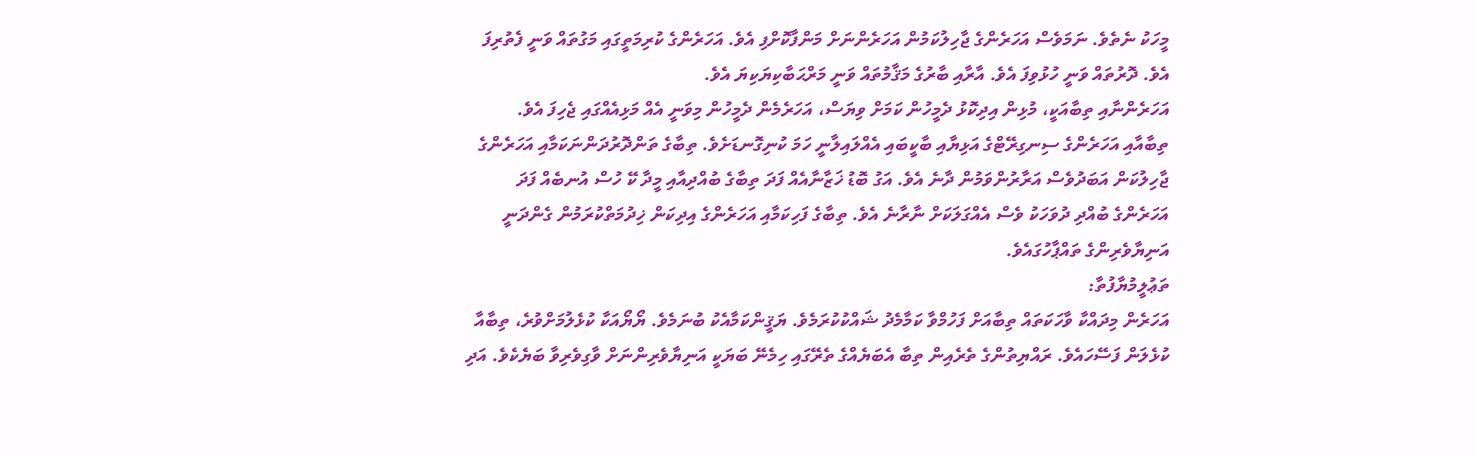މީހަކު ނެތެވެ. ނަމަވެސް އަހަރެންގެ ޖާހިލުކަމުން އަހަރެންނަށް މަންފާކޮށްފި އެވެ. އަހަރެންގެ ކުރިމަތީގައި މަގުތައް ވަނީ ފެތުރިފަ އެވެ. ދޮރުތައް ވަނީ ހުޅުވިފަ އެވެ. އާރާއި ބާރުގެ މަޤާމުތައް ވަނީ މަރްޙަބާކިޔަކިޔަ އެވެ.
އަހަރެންނާއި ތިބާއަކީ، މުޅިން އިދިކޮޅު ދެމީހުން ކަމަށް ވިޔަސް، އަހަރެމެން ދެމީހުން މިވަނީ އެއް މަޅިއެއްގައި ޖެހިފަ އެވެ.
ތިބާއާއި އަހަރެންގެ ސިނގިރޭޓްގެ އަޅިޔާއި ބާކީބައި އެއްލައިލާނީ ހަމަ ކުނިގޮނޑަށެވެ. ތިބާގެ ތަންދޮރުދަންނަކަމާއި އަހަރެންގެ ޖާހިލުކަން އަބަދުވެސް އަރާރުންވަމުން ދާނެ އެވެ. އަގު ބޮޑު ޚަޒާނާއެއް ފަދަ ތިބާގެ ބުއްދިއާއި މީދާ ކޭ ހުސް އުނބެއް ފަދަ އަހަރެންގެ ބުއްދި ދުވަހަކު ވެސް އެއްގަލަކަށް ނާރާނެ އެވެ. ތިބާގެ ފަހިކަމާއި އަހަރެންގެ އިދިކަން ޚިދުމަތްކުރަމުން ގެންދަނީ އަނިޔާވެރިންގެ ތައްޕާހުގައެވެ.
ތަޢުލީމުޔާފުތާ:
އަހަރެން މިދައްކާ ވާހަކަތައް ތިބާއަށް ފަހުމްވާ ކަމާމެދު ޝައްކުކުރަމެވެ. ޔަޤީންކަމާއެކު ބުނަމެވެ. ޔޯޔޯއަކާ ކުޅެލުމަށްވުރެ، ތިބާއާ ކުޅެލަން ފަސޭހައެވެ. ރައްޔިތުންގެ ތެރެއިން ތިބާ އެބަޔެއްގެ ތެރޭގައި ހިމެނޭ ބަޔަކީ އަނިޔާވެރިންނަށް ވާގިވެރިވާ ބަޔެކެވެ. އަދި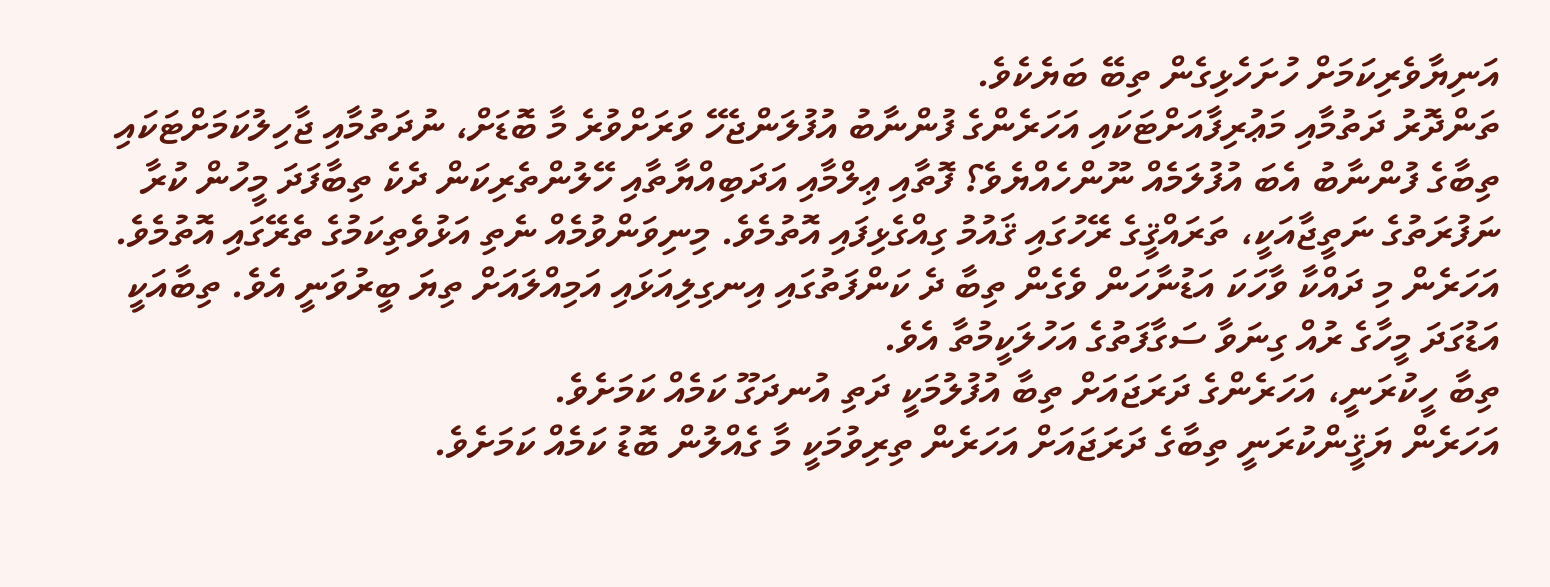އަނިޔާވެރިކަމަށް ހުށަހެޅިގެން ތިބޭ ބަޔެކެވެ.
ތަންދޮރު ދަތުމާއި މަޢުރިފާއަށްޓަކައި އަހަރެންގެ ފުންނާބު އުފުލަންޖެހޭ ވަރަށްވުރެ މާ ބޮޑަށް، ނުދަތުމާއި ޖާހިލުކަމަށްޓަކައި ތިބާގެ ފުންނާބު އެބަ އުފުލަމެއް ނޫންހެއްޔެވެ؟ ފޮތާއި ޢިލްމާއި އަދަބިއްޔާތާއި ހޭލުންތެރިކަން ދެކެ ތިބާފަދަ މީހުން ކުރާ ނަފުރަތުގެ ނަތީޖާއަކީ، ތަރައްޤީގެ ރޭހުގައި ޤައުމު ގިއްގެޅިފައި އޮތުމެވެ. މިނިވަންވުމެއް ނެތި އަޅުވެތިކަމުގެ ތެރޭގައި އޮތުމެވެ.
އަހަރެން މި ދައްކާ ވާހަކަ އަޑުނާހަން ވެގެން ތިބާ ދެ ކަންފަތުގައި އިނގިލިއަޅައި އަމިއްލައަށް ތިޔަ ބީރުވަނީ އެވެ. ތިބާއަކީ އަޑުގަދަ މީހާގެ ރުއް ގިނަވާ ސަގާފަތުގެ އަހުލަކީމުތާ އެވެ.
ތިބާ ހީކުރަނީ، އަހަރެންގެ ދަރަޖައަށް ތިބާ އުފުލުމަކީ ދަތި އުނދަގޫ ކަމެއް ކަމަށެވެ.
އަހަރެން ޔަޤީންކުރަނީ ތިބާގެ ދަރަޖައަށް އަހަރެން ތިރިވުމަކީ މާ ގެއްލުން ބޮޑު ކަމެއް ކަމަށެވެ.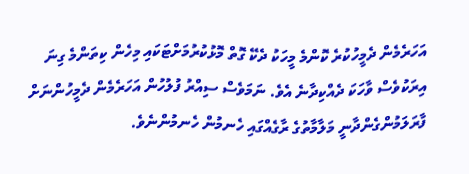އަހަރެމެން ދެމީހުކުރެ ކޮންމެ މީހަކު ދެކޭ ގޮތް މޮޅުކުރުމަށްޓަކައި މިހެން ކިތަންމެ ގިނަ އިރަކުވެސް ވާހަކަ ދެއްކިދާނެ އެވެ. ނަމަވެސް ސިއްރު ފުލުހުން އަހަރެމެން ދެމީހުންނަށް ފާރަލަމުންގެންދާނީ މަލާމާތުގެ ރާގެއްގައި ހެނމުން ހެނމުންނެވެ.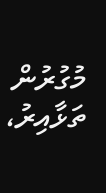މުގުރުން ތަޅާއިރު،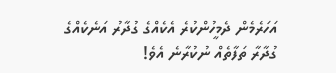އަހަރެމެން ދެމީހުންކުރެ އެކެއްގެ ގުދާރު އަނެކެއްގެ ގުދާރާ ތަފާތެއް ނުކުރާނެ އެވެ!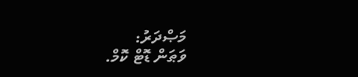މަޞްދަރު:
ވަޠަން ޑޮޓް ކޮމް.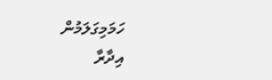ހަމަމިގަލަމުން
އިދާރާ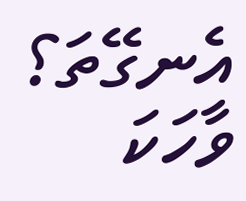އެނގޭތަ؟
ވާހަކަ